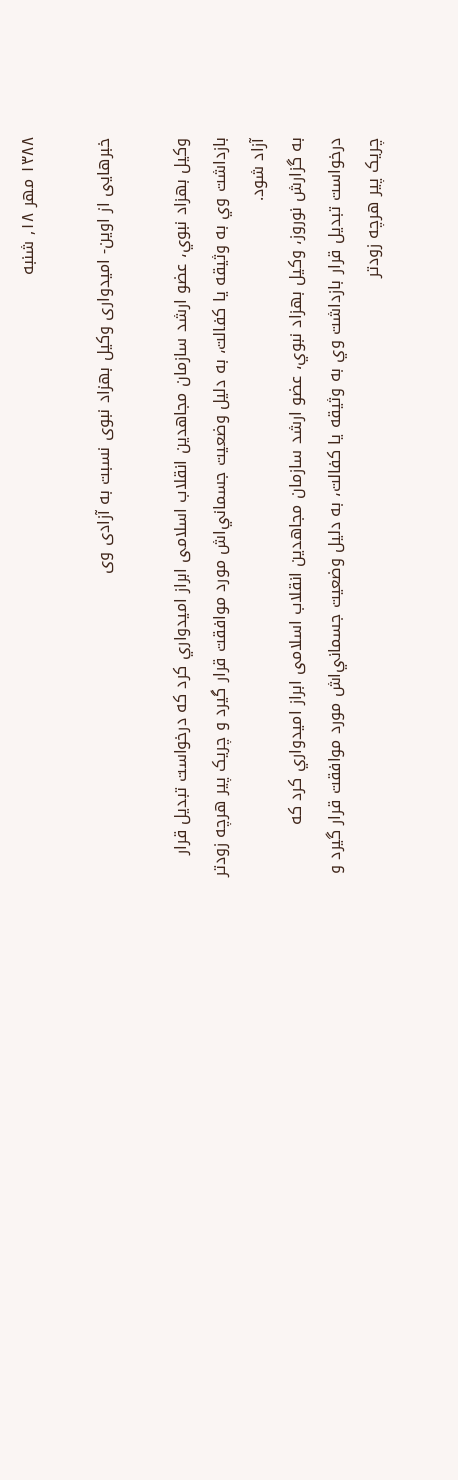۱۳۸۸ مهر ۱۸, شنبه

خبرهایی از اوین- امیدواری وکیل بهزاد نبوی نسبت به آزادی وی

وكيل بهزاد نبوي، عضو ارشد سازمان مجاهدین انقلاب اسلامی ابراز اميدواري كرد که درخواست تبديل قرار بازداشت وي به وثيقه يا كفالت، به دليل وضعيت جسماني‌اش مورد موافقت قرار گيرد و چریک پیر هرچه زودتر آزاد شود.
به گزارش نوروز، وكيل بهزاد نبوي، عضو ارشد سازمان مجاهدین انقلاب اسلامی ابراز اميدواري كرد که درخواست تبديل قرار بازداشت وي به وثيقه يا كفالت، به دليل وضعيت جسماني‌اش مورد موافقت قرار گيرد و چریک پیر هرچه زودتر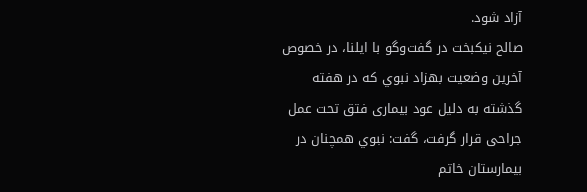آزاد شود.
صالح نيكبخت در گفت‌وگو با ايلنا، در خصوص آخرين وضعيت بهزاد نبوي که در هفته گذشته به دلیل عود بیماری فتق تحت عمل جراحی قرار گرفت، گفت: نبوي همچنان در بيمارستان خاتم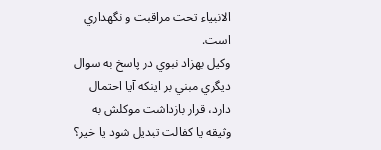الانبياء تحت مراقبت و نگهداري است.
وكيل بهزاد نبوي در پاسخ به سوال ديگري مبني بر اينكه آيا احتمال دارد، قرار بازداشت موكلش به وثيقه يا كفالت تبديل شود يا خير؟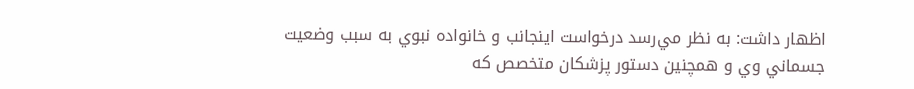اظهار داشت: به نظر مي‌رسد درخواست اينجانب و خانواده نبوي به سبب وضعيت جسماني وي و همچنين دستور پزشكان متخصص كه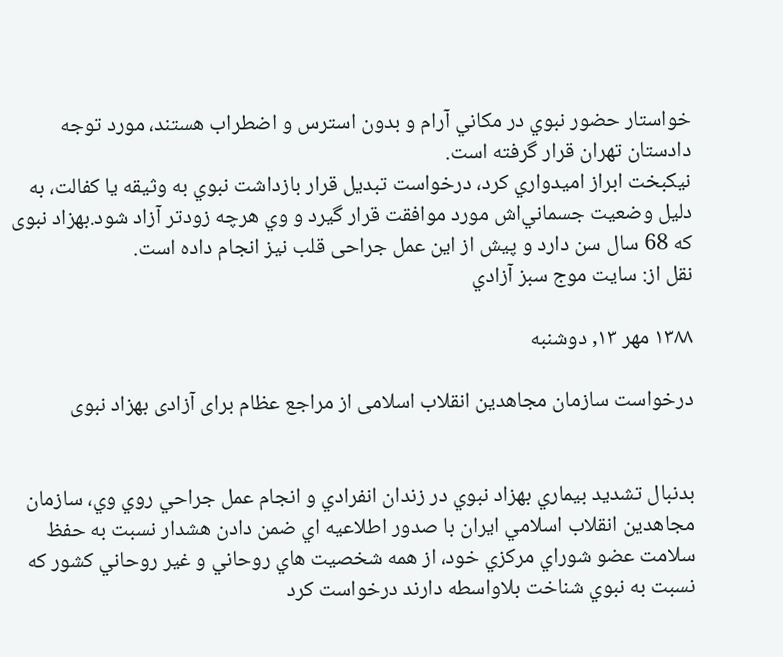خواستار حضور نبوي در مكاني آرام و بدون استرس و اضطراب هستند، مورد توجه دادستان تهران قرار گرفته است.
نيكبخت ابراز اميدواري كرد، درخواست تبديل قرار بازداشت نبوي به وثيقه يا كفالت، به دليل وضعيت جسماني‌اش مورد موافقت قرار گيرد و وي هرچه زودتر آزاد شود.بهزاد نبوی که 68 سال سن دارد و پیش از این عمل جراحی قلب نیز انجام داده است.
نقل از: سايت موج سبز آزادي

۱۳۸۸ مهر ۱۳, دوشنبه

درخواست سازمان مجاهدین انقلاب اسلامی از مراجع عظام برای آزادی بهزاد نبوی


بدنبال تشديد بيماري بهزاد نبوي در زندان انفرادي و انجام عمل جراحي روي وي، سازمان مجاهدين انقلاب اسلامي ايران با صدور اطلاعيه اي ضمن دادن هشدار نسبت به حفظ سلامت عضو شوراي مركزي خود، از همه شخصيت هاي روحاني و غير روحاني كشور كه نسبت به نبوي شناخت بلاواسطه دارند درخواست كرد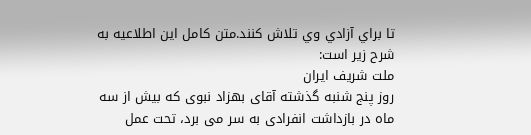تا براي آزادي وي تلاش كنند.متن كامل اين اطلاعيه به شرح زير است:
ملت شریف ایران
روز پنج شنبه گذشته آقای بهزاد نبوی که بیش از سه ماه در بازداشت انفرادی به سر می برد، تحت عمل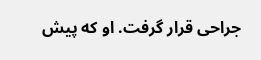جراحی قرار گرفت. او که پیش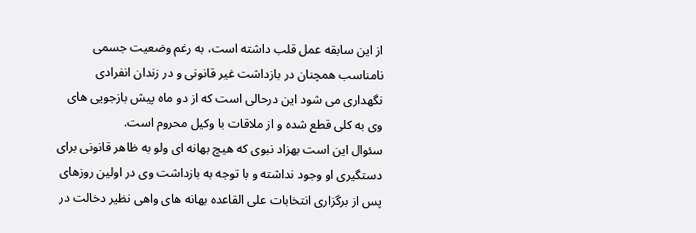از این سابقه عمل قلب داشته است، به رغم وضعیت جسمی نامناسب همچنان در بازداشت غیر قانونی و در زندان انفرادی نگهداری می شود این درحالی است که از دو ماه پیش بازجویی های وی به کلی قطع شده و از ملاقات با وکیل محروم است.
سئوال این است بهزاد نبوی که هیچ بهانه ای ولو به ظاهر قانونی برای دستگیری او وجود نداشته و با توجه به بازداشت وی در اولین روزهای پس از برگزاری انتخابات علی القاعده بهانه های واهی نظیر دخالت در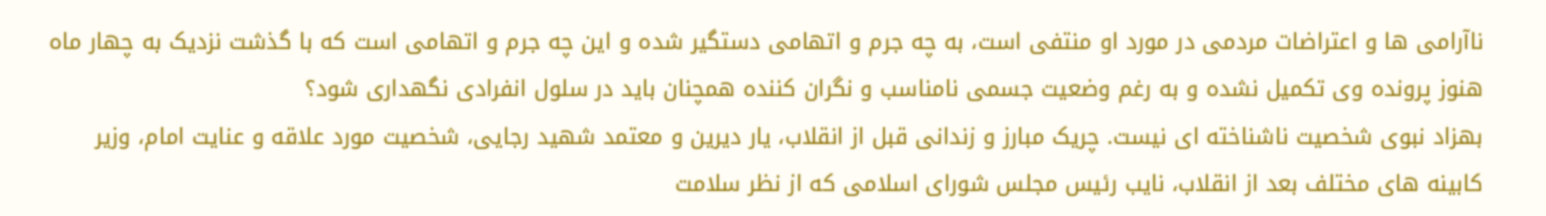ناآرامی ها و اعتراضات مردمی در مورد او منتفی است، به چه جرم و اتهامی دستگیر شده و این چه جرم و اتهامی است که با گذشت نزدیک به چهار ماه هنوز پرونده وی تکمیل نشده و به رغم وضعیت جسمی نامناسب و نگران کننده همچنان باید در سلول انفرادی نگهداری شود؟
بهزاد نبوی شخصیت ناشناخته ای نیست. چریک مبارز و زندانی قبل از انقلاب، یار دیرین و معتمد شهید رجایی، شخصیت مورد علاقه و عنایت امام، وزیر کابینه های مختلف بعد از انقلاب، نایب رئیس مجلس شورای اسلامی که از نظر سلامت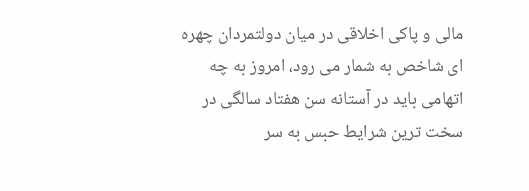مالی و پاکی اخلاقی در میان دولتمردان چهره ای شاخص به شمار می رود، امروز به چه اتهامی باید در آستانه سن هفتاد سالگی در سخت ترین شرایط حبس به سر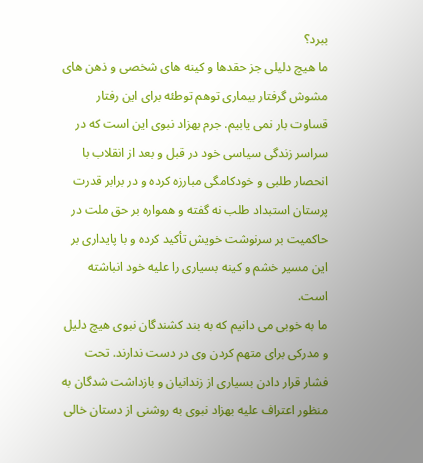ببرد؟
ما هیچ دلیلی جز حقدها و کینه های شخصی و ذهن های مشوش گرفتار بیماری توهم توطئه برای این رفتار قساوت بار نمی یابیم. جرم بهزاد نبوی این است که در سراسر زندگی سیاسی خود در قبل و بعد از انقلاب با انحصار طلبی و خودکامگی مبارزه کرده و در برابر قدرت پرستان استبداد طلب نه گفته و همواره بر حق ملت در حاکمیت بر سرنوشت خویش تأکید کرده و با پایداری بر این مسیر خشم و کینه بسیاری را علیه خود انباشته است.
ما به خوبی می دانیم که به بند کشندگان نبوی هیچ دلیل و مدرکی برای متهم کردن وی در دست ندارند. تحت فشار قرار دادن بسیاری از زندانیان و بازداشت شدگان به منظور اعتراف علیه بهزاد نبوی به روشنی از دستان خالی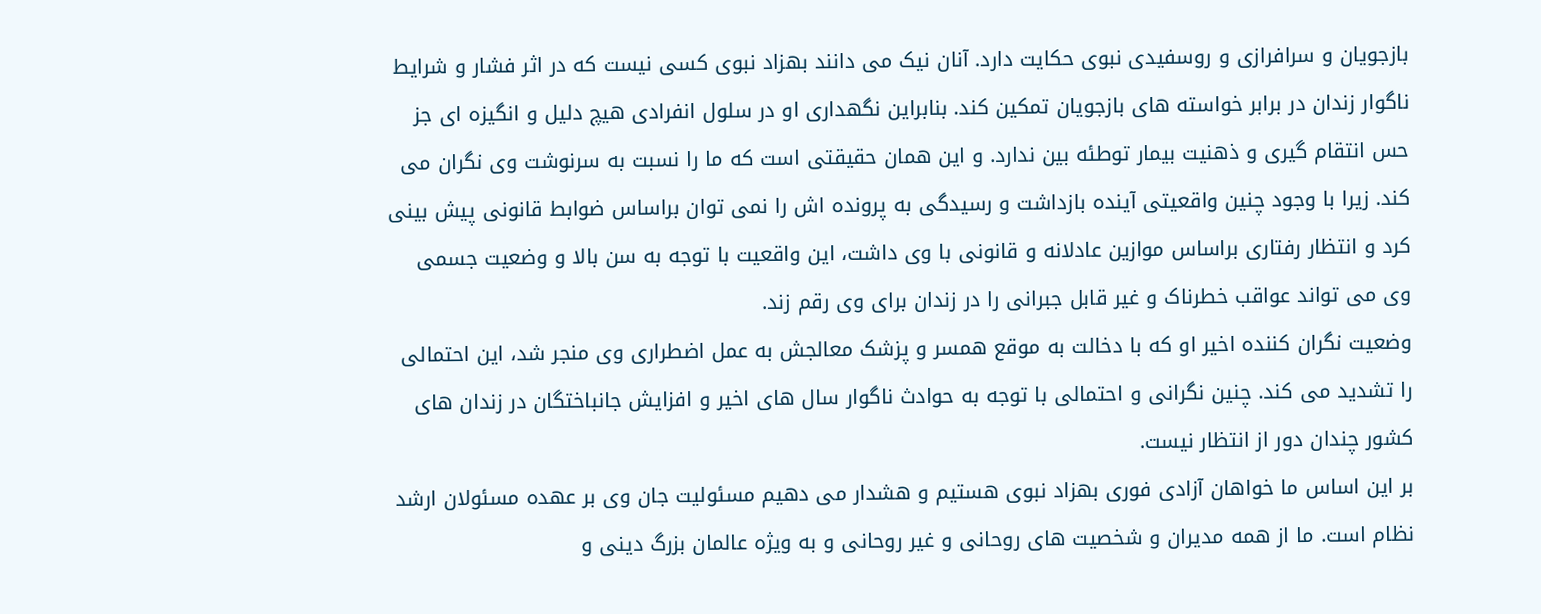بازجویان و سرافرازی و روسفیدی نبوی حکایت دارد. آنان نیک می دانند بهزاد نبوی کسی نیست که در اثر فشار و شرایط ناگوار زندان در برابر خواسته های بازجویان تمکین کند. بنابراین نگهداری او در سلول انفرادی هیچ دلیل و انگیزه ای جز حس انتقام گیری و ذهنیت بیمار توطئه بین ندارد. و این همان حقیقتی است که ما را نسبت به سرنوشت وی نگران می کند. زیرا با وجود چنین واقعیتی آینده بازداشت و رسیدگی به پرونده اش را نمی توان براساس ضوابط قانونی پیش بینی کرد و انتظار رفتاری براساس موازین عادلانه و قانونی با وی داشت، این واقعیت با توجه به سن بالا و وضعیت جسمی وی می تواند عواقب خطرناک و غیر قابل جبرانی را در زندان برای وی رقم زند.
وضعیت نگران کننده اخیر او که با دخالت به موقع همسر و پزشک معالجش به عمل اضطراری وی منجر شد، این احتمالی را تشدید می کند. چنین نگرانی و احتمالی با توجه به حوادث ناگوار سال های اخیر و افزایش جانباختگان در زندان های کشور چندان دور از انتظار نیست.
بر این اساس ما خواهان آزادی فوری بهزاد نبوی هستیم و هشدار می دهیم مسئولیت جان وی بر عهده مسئولان ارشد نظام است. ما از همه مدیران و شخصیت های روحانی و غیر روحانی و به ویژه عالمان بزرگ دینی و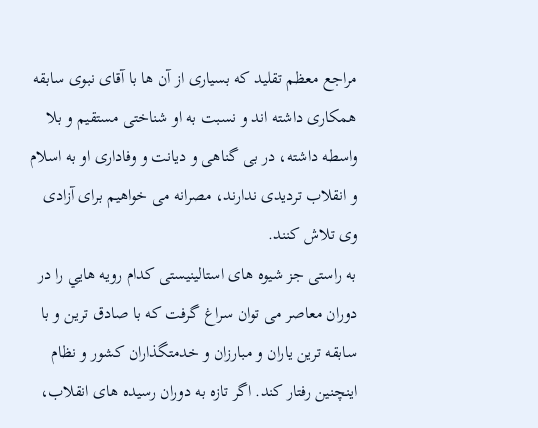مراجع معظم تقلید که بسیاری از آن ها با آقای نبوی سابقه همکاری داشته اند و نسبت به او شناختی مستقیم و بلا واسطه داشته، در بی گناهی و دیانت و وفاداری او به اسلام و انقلاب تردیدی ندارند، مصرانه می خواهیم برای آزادی وی تلاش کنند.
به راستی جز شيوه های استالینیستی کدام رويه هايي را در دوران معاصر می توان سراغ گرفت که با صادق ترین و با سابقه ترین یاران و مبارزان و خدمتگذاران كشور و نظام اینچنین رفتار کند. اگر تازه به دوران رسیده های انقلاب،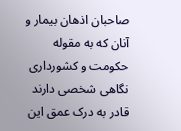صاحبان اذهان بیمار و آنان که به مقوله حکومت و کشورداری نگاهی شخصی دارند قادر به درک عمق این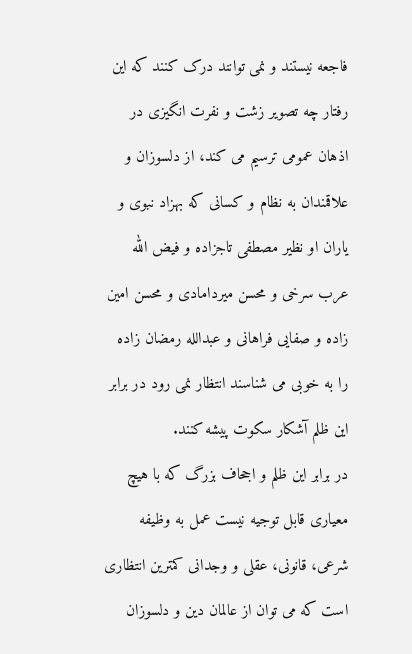فاجعه نیستند و نمی توانند درک کنند که این رفتار چه تصویر زشت و نفرت انگیزی در اذهان عمومی ترسیم می کند، از دلسوزان و علاقمندان به نظام و کسانی که بهزاد نبوی و یاران او نظیر مصطفی تاجزاده و فیض الله عرب سرخی و محسن میردامادی و محسن امین زاده و صفایی فراهانی و عبدالله رمضان زاده را به خوبی می شناسند انتظار نمی رود در برابر این ظلم آشکار سکوت پیشه کنند.
در برابر این ظلم و اجحاف بزرگ که با هیچ معیاری قابل توجیه نیست عمل به وظیفه شرعی، قانونی، عقلی و وجدانی کمترین انتظاری است که می توان از عالمان دین و دلسوزان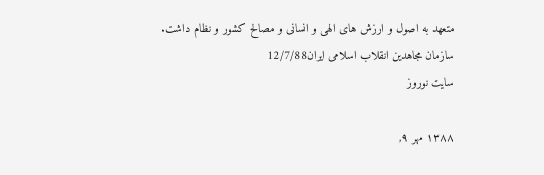متعهد به اصول و ارزش های الهی و انسانی و مصالح کشور و نظام داشت.
سازمان مجاهدین انقلاب اسلامی ایران12/7/88
سایت نوروز

۱۳۸۸ مهر ۹,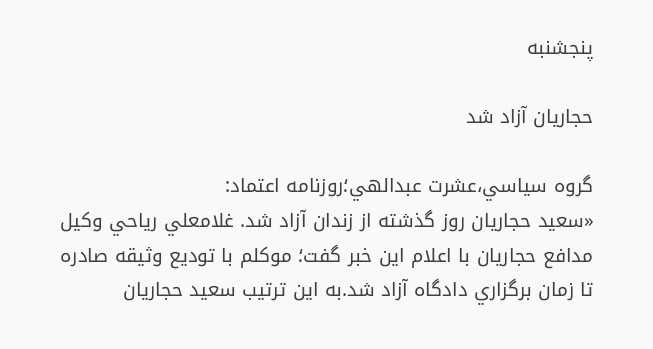پنجشنبه

حجاريان آزاد شد

گروه سياسي،عشرت عبدالهي؛روزنامه اعتماد:
«سعيد حجاريان روز گذشته از زندان آزاد شد. غلامعلي رياحي وکيل مدافع حجاريان با اعلام اين خبر گفت؛ موکلم با توديع وثيقه صادره تا زمان برگزاري دادگاه آزاد شد.به اين ترتيب سعيد حجاريان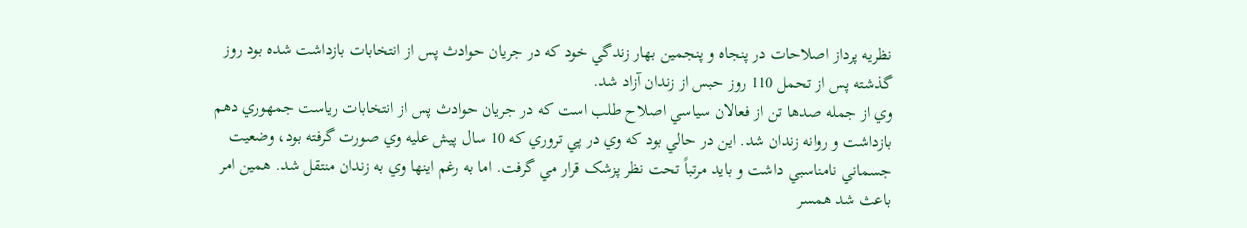نظريه پرداز اصلاحات در پنجاه و پنجمين بهار زندگي خود که در جريان حوادث پس از انتخابات بازداشت شده بود روز گذشته پس از تحمل 110 روز حبس از زندان آزاد شد.
وي از جمله صدها تن از فعالان سياسي اصلاح طلب است که در جريان حوادث پس از انتخابات رياست جمهوري دهم بازداشت و روانه زندان شد. اين در حالي بود که وي در پي تروري که 10 سال پيش عليه وي صورت گرفته بود، وضعيت جسماني نامناسبي داشت و بايد مرتباً تحت نظر پزشک قرار مي گرفت. اما به رغم اينها وي به زندان منتقل شد. همين امر باعث شد همسر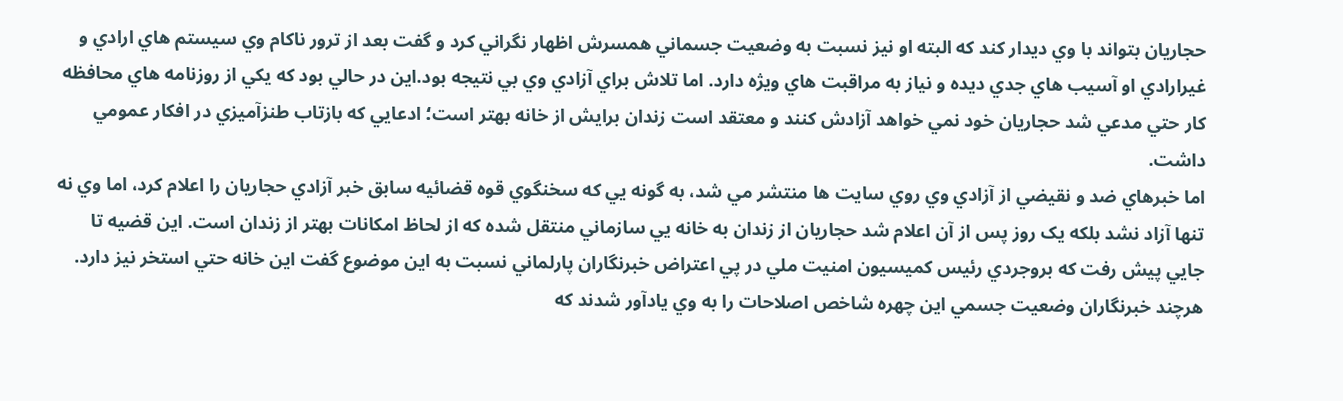حجاريان بتواند با وي ديدار کند که البته او نيز نسبت به وضعيت جسماني همسرش اظهار نگراني کرد و گفت بعد از ترور ناکام وي سيستم هاي ارادي و غيرارادي او آسيب هاي جدي ديده و نياز به مراقبت هاي ويژه دارد. اما تلاش براي آزادي وي بي نتيجه بود.اين در حالي بود که يکي از روزنامه هاي محافظه کار حتي مدعي شد حجاريان خود نمي خواهد آزادش کنند و معتقد است زندان برايش از خانه بهتر است؛ ادعايي که بازتاب طنزآميزي در افکار عمومي داشت.
اما خبرهاي ضد و نقيضي از آزادي وي روي سايت ها منتشر مي شد، به گونه يي که سخنگوي قوه قضائيه سابق خبر آزادي حجاريان را اعلام کرد، اما وي نه تنها آزاد نشد بلکه يک روز پس از آن اعلام شد حجاريان از زندان به خانه يي سازماني منتقل شده که از لحاظ امکانات بهتر از زندان است. اين قضيه تا جايي پيش رفت که بروجردي رئيس کميسيون امنيت ملي در پي اعتراض خبرنگاران پارلماني نسبت به اين موضوع گفت اين خانه حتي استخر نيز دارد. هرچند خبرنگاران وضعيت جسمي اين چهره شاخص اصلاحات را به وي يادآور شدند که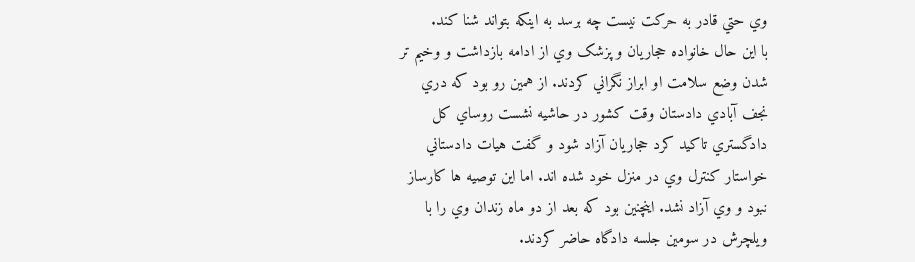وي حتي قادر به حرکت نيست چه برسد به اينکه بتواند شنا کند.
با اين حال خانواده حجاريان و پزشک وي از ادامه بازداشت و وخيم تر شدن وضع سلامت او ابراز نگراني کردند. از همين رو بود که دري نجف آبادي دادستان وقت کشور در حاشيه نشست روساي کل دادگستري تاکيد کرد حجاريان آزاد شود و گفت هيات دادستاني خواستار کنترل وي در منزل خود شده اند. اما اين توصيه ها کارساز نبود و وي آزاد نشد. اينچنين بود که بعد از دو ماه زندان وي را با ويلچرش در سومين جلسه دادگاه حاضر کردند.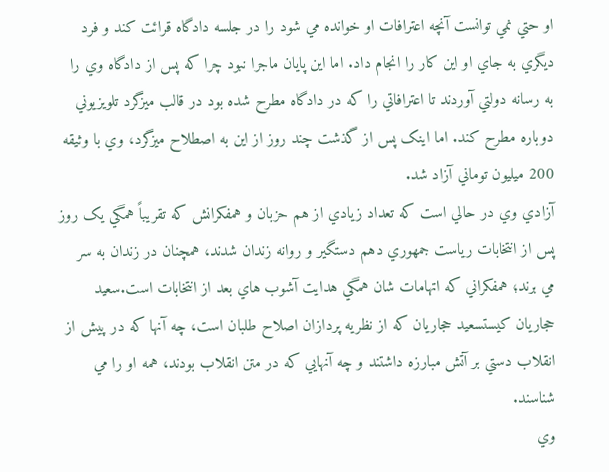او حتي نمي توانست آنچه اعترافات او خوانده مي شود را در جلسه دادگاه قرائت کند و فرد ديگري به جاي او اين کار را انجام داد. اما اين پايان ماجرا نبود چرا که پس از دادگاه وي را به رسانه دولتي آوردند تا اعترافاتي را که در دادگاه مطرح شده بود در قالب ميزگرد تلويزيوني دوباره مطرح کند. اما اينک پس از گذشت چند روز از اين به اصطلاح ميزگرد، وي با وثيقه 200 ميليون توماني آزاد شد.
آزادي وي در حالي است که تعداد زيادي از هم حزبان و همفکرانش که تقريباً همگي يک روز پس از انتخابات رياست جمهوري دهم دستگير و روانه زندان شدند، همچنان در زندان به سر مي برند؛ همفکراني که اتهامات شان همگي هدايت آشوب هاي بعد از انتخابات است.سعيد حجاريان کيستسعيد حجاريان که از نظريه پردازان اصلاح طلبان است، چه آنها که در پيش از انقلاب دستي بر آتش مبارزه داشتند و چه آنهايي که در متن انقلاب بودند، همه او را مي شناسند.
وي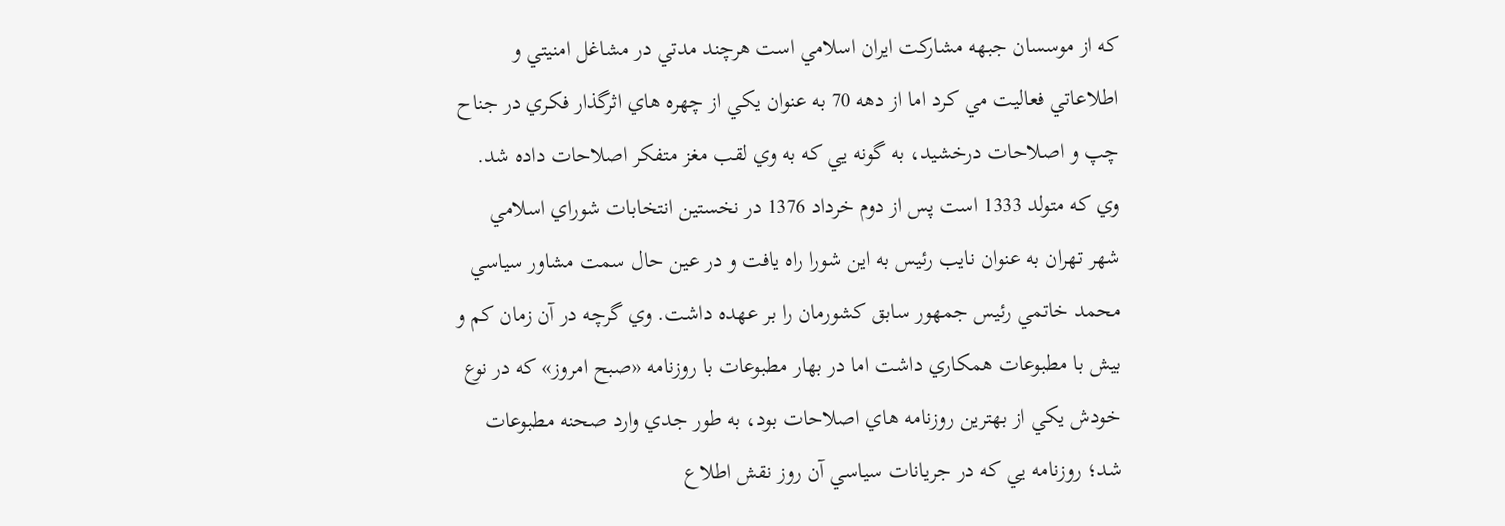که از موسسان جبهه مشارکت ايران اسلامي است هرچند مدتي در مشاغل امنيتي و اطلاعاتي فعاليت مي کرد اما از دهه 70 به عنوان يکي از چهره هاي اثرگذار فکري در جناح چپ و اصلاحات درخشيد، به گونه يي که به وي لقب مغز متفکر اصلاحات داده شد. وي که متولد 1333 است پس از دوم خرداد 1376 در نخستين انتخابات شوراي اسلامي شهر تهران به عنوان نايب رئيس به اين شورا راه يافت و در عين حال سمت مشاور سياسي محمد خاتمي رئيس جمهور سابق کشورمان را بر عهده داشت. وي گرچه در آن زمان کم و بيش با مطبوعات همکاري داشت اما در بهار مطبوعات با روزنامه «صبح امروز» که در نوع خودش يکي از بهترين روزنامه هاي اصلاحات بود، به طور جدي وارد صحنه مطبوعات شد؛ روزنامه يي که در جريانات سياسي آن روز نقش اطلاع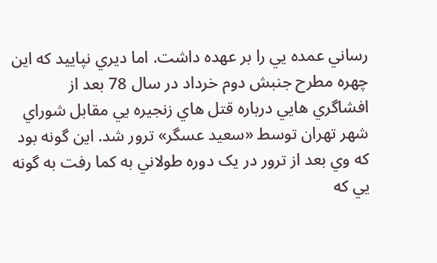رساني عمده يي را بر عهده داشت. اما ديري نپاييد که اين چهره مطرح جنبش دوم خرداد در سال 78 بعد از افشاگري هايي درباره قتل هاي زنجيره يي مقابل شوراي شهر تهران توسط «سعيد عسگر» ترور شد. اين گونه بود که وي بعد از ترور در يک دوره طولاني به کما رفت به گونه يي که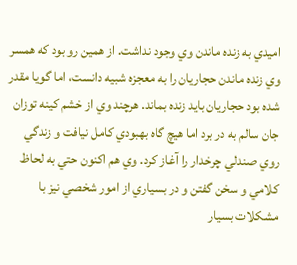اميدي به زنده ماندن وي وجود نداشت. از همين رو بود که همسر وي زنده ماندن حجاريان را به معجزه شبيه دانست، اما گويا مقدر شده بود حجاريان بايد زنده بماند. هرچند وي از خشم کينه توزان جان سالم به در برد اما هيچ گاه بهبودي کامل نيافت و زندگي روي صندلي چرخدار را آغاز کرد. وي هم اکنون حتي به لحاظ کلامي و سخن گفتن و در بسياري از امور شخصي نيز با مشکلات بسيار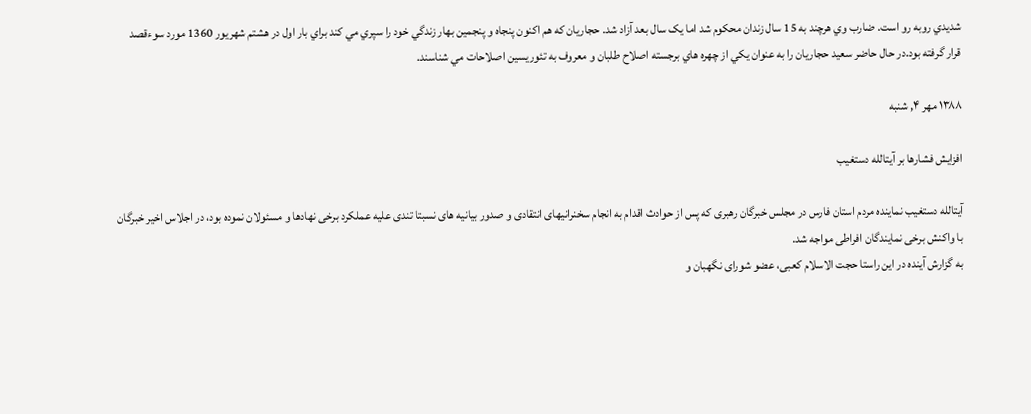شديدي روبه رو است. ضارب وي هرچند به 15 سال زندان محکوم شد اما يک سال بعد آزاد شد. حجاريان که هم اکنون پنجاه و پنجمين بهار زندگي خود را سپري مي کند براي بار اول در هشتم شهريور 1360 مورد سوءقصد قرار گرفته بود.در حال حاضر سعيد حجاريان را به عنوان يکي از چهره هاي برجسته اصلاح طلبان و معروف به تئوريسين اصلاحات مي شناسند.

۱۳۸۸ مهر ۴, شنبه

افزایش فشارها بر آیتالله دستغیب

آیتالله دستغیب نماینده مردم استان فارس در مجلس خبرگان رهبری كه پس از حوادث اقدام به انجام سخنرانیهای انتقادی و صدور بیانیه های نسبتا تندی علیه عملكرد برخی نهادها و مسئولان نموده بود، در اجلاس اخیر خبرگان با واكنش برخی نمایندگان افراطی مواجه شد.
به گزارش آینده در این راستا حجت الاسلام كعبی، عضو شورای نگهبان و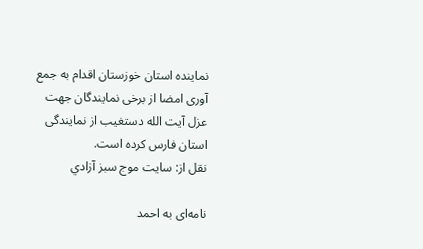نماینده استان خوزستان اقدام به جمع آوری امضا از برخی نمایندگان جهت عزل آیت الله دستغیب از نمایندگی استان فارس كرده است.
نقل از: سايت موج سبز آزادي

نامه‌ای به احمد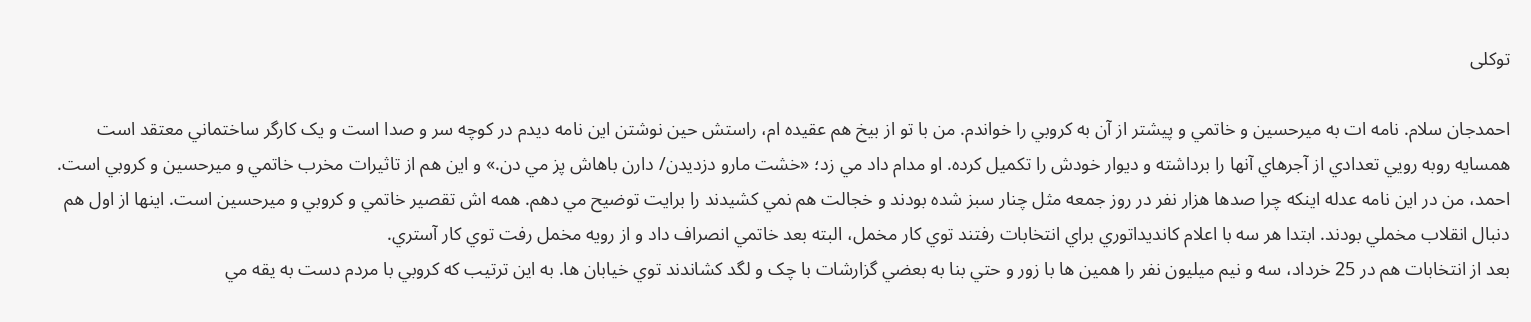توکلی

احمدجان سلام. نامه ات به ميرحسين و خاتمي و پيشتر از آن به کروبي را خواندم. من با تو از بيخ هم عقيده ام، راستش حين نوشتن اين نامه ديدم در کوچه سر و صدا است و يک کارگر ساختماني معتقد است همسايه روبه رويي تعدادي از آجرهاي آنها را برداشته و ديوار خودش را تکميل کرده. او مدام داد مي زد؛ «خشت مارو دزديدن/ دارن باهاش پز مي دن.» و اين هم از تاثيرات مخرب خاتمي و ميرحسين و کروبي است.
احمد، من در اين نامه عدله اينکه چرا صدها هزار نفر در روز جمعه مثل چنار سبز شده بودند و خجالت هم نمي کشيدند را برايت توضيح مي دهم. همه اش تقصير خاتمي و کروبي و ميرحسين است. اينها از اول هم دنبال انقلاب مخملي بودند. ابتدا هر سه با اعلام کانديداتوري براي انتخابات رفتند توي کار مخمل، البته بعد خاتمي انصراف داد و از رويه مخمل رفت توي کار آستري.
بعد از انتخابات هم در 25 خرداد، سه و نيم ميليون نفر را همين ها با زور و حتي بنا به بعضي گزارشات با چک و لگد کشاندند توي خيابان ها. به اين ترتيب که کروبي با مردم دست به يقه مي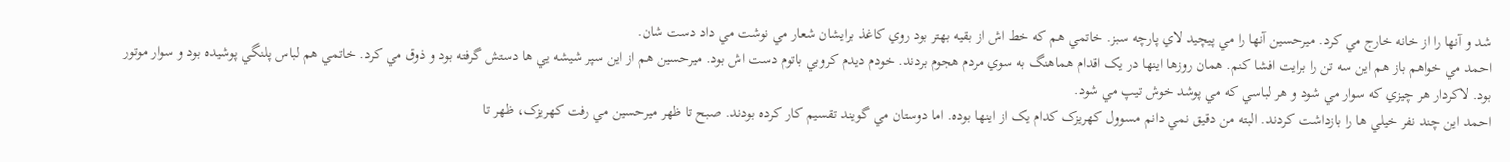شد و آنها را از خانه خارج مي کرد. ميرحسين آنها را مي پيچيد لاي پارچه سبز. خاتمي هم که خط اش از بقيه بهتر بود روي کاغذ برايشان شعار مي نوشت مي داد دست شان.
احمد مي خواهم باز هم اين سه تن را برايت افشا کنم. همان روزها اينها در يک اقدام هماهنگ به سوي مردم هجوم بردند. خودم ديدم کروبي باتوم دست اش بود. ميرحسين هم از اين سپر شيشه يي ها دستش گرفته بود و ذوق مي کرد. خاتمي هم لباس پلنگي پوشيده بود و سوار موتور بود. لاکردار هر چيزي که سوار مي شود و هر لباسي که مي پوشد خوش تيپ مي شود.
احمد اين چند نفر خيلي ها را بازداشت کردند. البته من دقيق نمي دانم مسوول کهريزک کدام يک از اينها بوده. اما دوستان مي گويند تقسيم کار کرده بودند. صبح تا ظهر ميرحسين مي رفت کهريزک، ظهر تا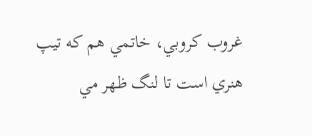غروب کروبي، خاتمي هم که تيپ هنري است تا لنگ ظهر مي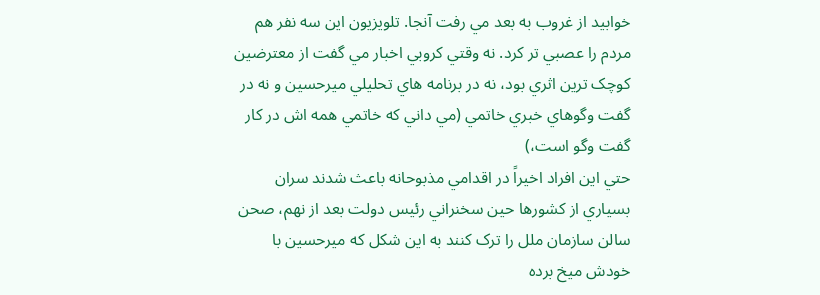خوابيد از غروب به بعد مي رفت آنجا. تلويزيون اين سه نفر هم مردم را عصبي تر کرد. نه وقتي کروبي اخبار مي گفت از معترضين کوچک ترين اثري بود، نه در برنامه هاي تحليلي ميرحسين و نه در گفت وگوهاي خبري خاتمي (مي داني که خاتمي همه اش در کار گفت وگو است،)
حتي اين افراد اخيراً در اقدامي مذبوحانه باعث شدند سران بسياري از کشورها حين سخنراني رئيس دولت بعد از نهم، صحن سالن سازمان ملل را ترک کنند به اين شکل که ميرحسين با خودش ميخ برده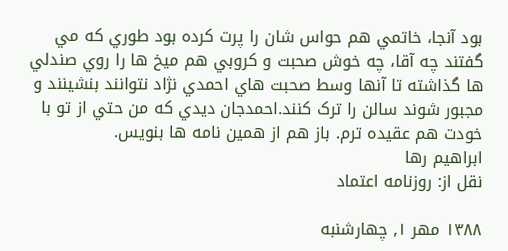بود آنجا، خاتمي هم حواس شان را پرت کرده بود طوري که مي گفتند چه آقا، چه خوش صحبت و کروبي هم ميخ ها را روي صندلي ها گذاشته تا آنها وسط صحبت هاي احمدي نژاد نتوانند بنشينند و مجبور شوند سالن را ترک کنند.احمدجان ديدي که من حتي از تو با خودت هم عقيده ترم. باز هم از همين نامه ها بنويس.
ابراهيم رها
نقل از: روزنامه اعتماد

۱۳۸۸ مهر ۱, چهارشنبه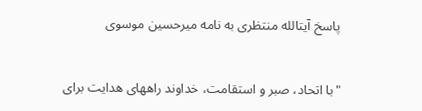پاسخ آیتالله منتظری به نامه میرحسین موسوی


"با اتحاد، صبر و استقامت، خداوند راههاى هدايت براى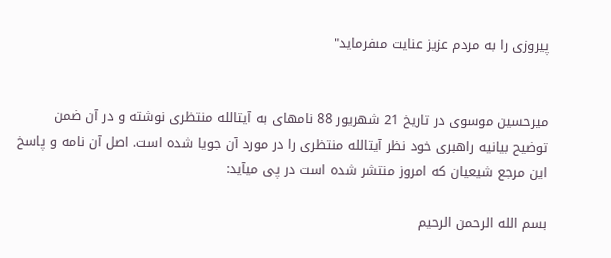پيروزى را به مردم عزيز عنايت مىفرمايد"


میرحسین موسوی در تاریخ 21 شهریور 88 نامهای به آیتالله منتظری نوشته و در آن ضمن توضیح بیانیه راهبری خود نظر آیتالله منتظری را در مورد آن جویا شده است. اصل آن نامه و پاسخ این مرجع شیعیان که امروز منتشر شده است در پی میآید:

بسم الله الرحمن الرحيم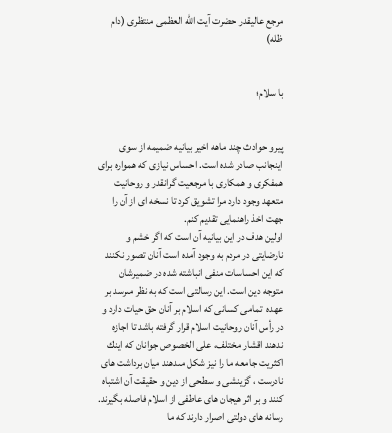مرجع عاليقدر حضرت آيت الله العظمى منتظرى (دام ظله)


با سلام؛


پيرو حوادث چند ماهه اخير بيانيه ضميمه از سوى اينجانب صادر شده است. احساس نيازى كه همواره براى همفكرى و همكارى با مرجعيت گرانقدر و روحانيت متعهد وجود دارد مرا تشويق كرد تا نسخه اى از آن را جهت اخذ راهنمايى تقديم كنم.
اولين هدف در اين بيانيه آن است كه اگر خشم و نارضايتى در مردم به وجود آمده است آنان تصور نكنند كه اين احساسات منفى انباشته شده در ضميرشان متوجه دين است. اين رسالتى است كه به نظر مىرسد بر عهده  تمامى كسانى كه اسلام بر آنان حق حيات دارد و در رأس آنان روحانيت اسلام قرار گرفته باشد تا اجازه ندهند اقشار مختلف، على الخصوص جوانان كه اينك اكثريت جامعه ما را نيز شكل مىدهند ميان برداشت هاى نادرست ، گزينشى و سطحى از دين و حقيقت آن اشتباه كنند و بر اثر هيجان هاى عاطفى از اسلام فاصله بگيرند.
رسانه هاى دولتى اصرار دارند كه ما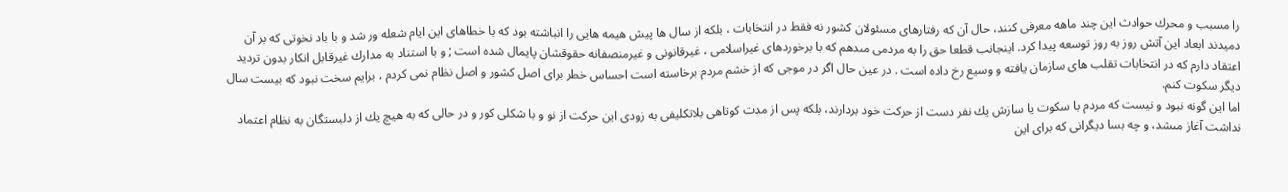را مسبب و محرك حوادث اين چند ماهه معرفى كنند، حال آن كه رفتارهاى مسئولان كشور نه فقط در انتخابات ، بلكه از سال ها پيش هيمه هايى را انباشته بود كه با خطاهاى اين ايام شعله ور شد و با باد نخوتى كه بر آن دميدند ابعاد اين آتش روز به روز توسعه پيدا كرد. اينجانب قطعا حق را به مردمى مىدهم كه با برخوردهاى غيراسلامى ، غيرقانونى و غيرمنصفانه حقوقشان پايمال شده است ; و با استناد به مدارك غيرقابل انكار بدون ترديد اعتقاد دارم كه در انتخابات تقلب هاى سازمان يافته و وسيع رخ داده است . در عين حال اگر در موجى كه از خشم مردم برخاسته است احساس خطر براى اصل كشور و اصل نظام نمى كردم ، برايم سخت نبود كه بيست سال ديگر سكوت كنم.
اما اين گونه نبود و نيست كه مردم با سكوت يا سازش يك نفر دست از حركت خود بردارند، بلكه پس از مدت كوتاهى بلاتكليفى به زودى اين حركت از نو و با شكلى كور و در حالى كه به هيچ يك از دلبستگان به نظام اعتماد نداشت آغاز مىشد، و چه بسا ديگرانى كه براى اين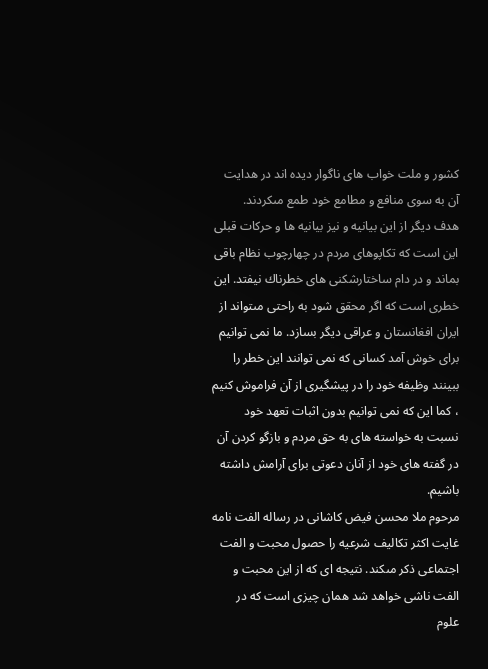كشور و ملت خواب هاى ناگوار ديده اند در هدايت آن به سوى منافع و مطامع خود طمع مىكردند.
هدف ديگر از اين بيانيه و نيز بيانيه ها و حركات قبلى اين است كه تكاپوهاى مردم در چهارچوب نظام باقى بماند و در دام ساختارشكنى هاى خطرناك نيفتد. اين خطرى است كه اگر محقق شود به راحتى مىتواند از ايران افغانستان و عراقى ديگر بسازد. ما نمى توانيم براى خوش آمد كسانى كه نمى توانند اين خطر را ببينند وظيفه خود را در پيشگيرى از آن فراموش كنيم ، كما اين كه نمى توانيم بدون اثبات تعهد خود نسبت به خواسته هاى به حق مردم و بازگو كردن آن در گفته هاى خود از آنان دعوتى براى آرامش داشته باشيم.
مرحوم ملا محسن فيض كاشانى در رساله الفت نامه غايت اكثر تكاليف شرعيه را حصول محبت و الفت اجتماعى ذكر مىكند. نتيجه اى كه از اين محبت و الفت ناشى خواهد شد همان چيزى است كه در علوم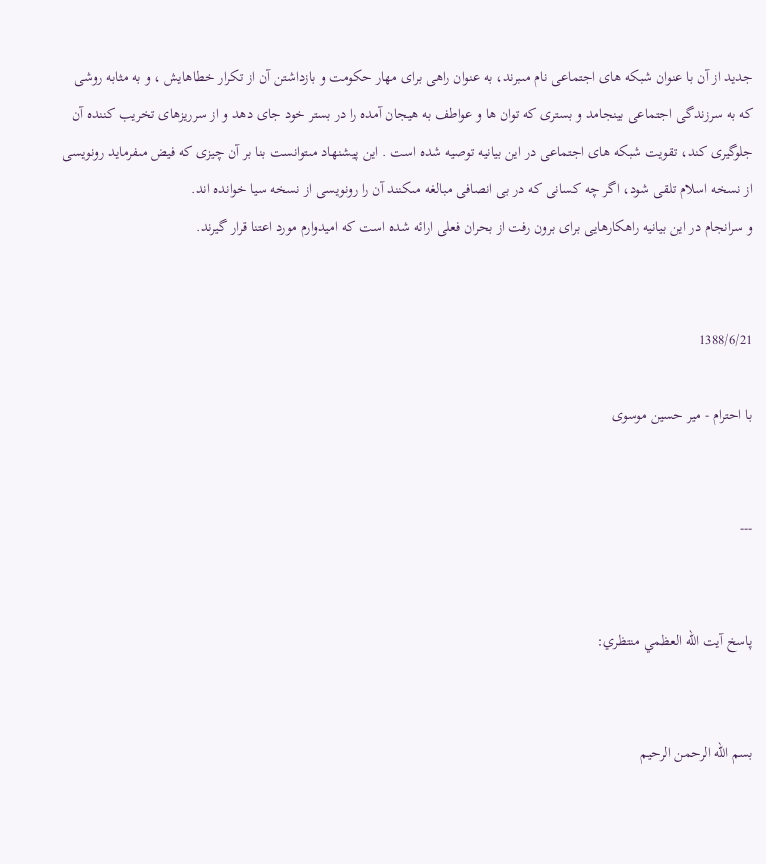جديد از آن با عنوان شبكه هاى اجتماعى نام مىبرند، به عنوان راهى براى مهار حكومت و بازداشتن آن از تكرار خطاهايش ، و به مثابه روشى كه به سرزندگى اجتماعى بينجامد و بسترى كه توان ها و عواطف به هيجان آمده را در بستر خود جاى دهد و از سرريزهاى تخريب كننده آن جلوگيرى كند، تقويت شبكه هاى اجتماعى در اين بيانيه توصيه شده است . اين پيشنهاد مىتوانست بنا بر آن چيزى كه فيض مىفرمايد رونويسى از نسخه اسلام تلقى شود، اگر چه كسانى كه در بى انصافى مبالغه مىكنند آن را رونويسى از نسخه سيا خوانده اند.
و سرانجام در اين بيانيه راهكارهايى براى برون رفت از بحران فعلى ارائه شده است كه اميدوارم مورد اعتنا قرار گيرند.


1388/6/21

با احترام - مير حسين موسوى


---


پاسخ آيت الله العظمي منتظري:


بسم الله الرحمن الرحيم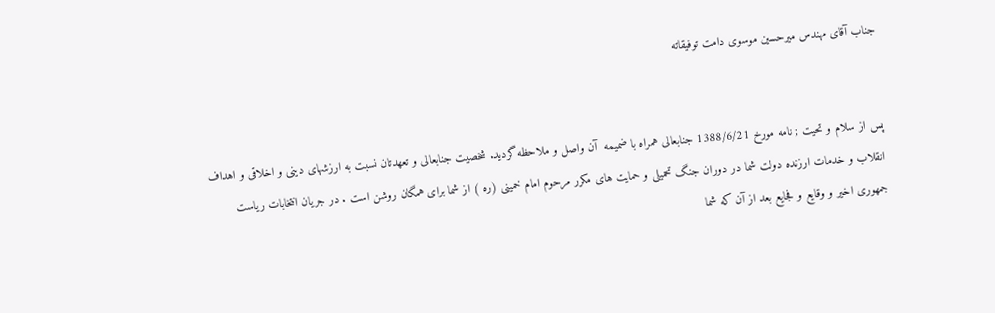جناب آقاى مهندس ميرحسين موسوى دامت توفيقاته


پس از سلام و تحيت ; نامه مورخ 1388/6/21 جنابعالى همراه با ضميمه  آن واصل و ملاحظه گرديد. شخصيت جنابعالى و تعهدتان نسبت به ارزشهاى دينى و اخلاقى و اهداف انقلاب و خدمات ارزنده دولت شما در دوران جنگ تحميلى و حمايت هاى مكرر مرحوم امام خمينى (ره ) از شما براى همگان روشن است . در جريان انتخابات رياست جمهورى اخير و وقايع و فجايع بعد از آن كه شما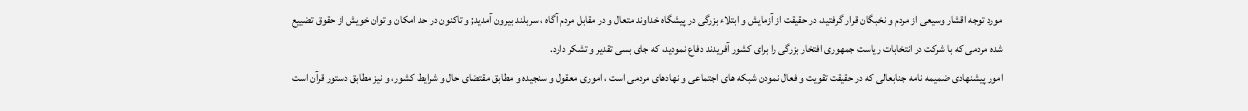مورد توجه اقشار وسيعى از مردم و نخبگان قرار گرفتيد، در حقيقت از آزمايش و ابتلاء بزرگى در پيشگاه خداوند متعال و در مقابل مردم آگاه ، سربلند بيرون آمديد; و تاكنون در حد امكان و توان خويش از حقوق تضييع شده مردمى كه با شركت در انتخابات رياست جمهورى افتخار بزرگى را براى كشور آفريدند دفاع نموديد، كه جاى بسى تقدير و تشكر دارد.
امور پيشنهادى ضميمه نامه جنابعالى كه در حقيقت تقويت و فعال نمودن شبكه هاى اجتماعى و نهادهاى مردمى است ، امورى معقول و سنجيده و مطابق مقتضاى حال و شرايط كشور، و نيز مطابق دستور قرآن است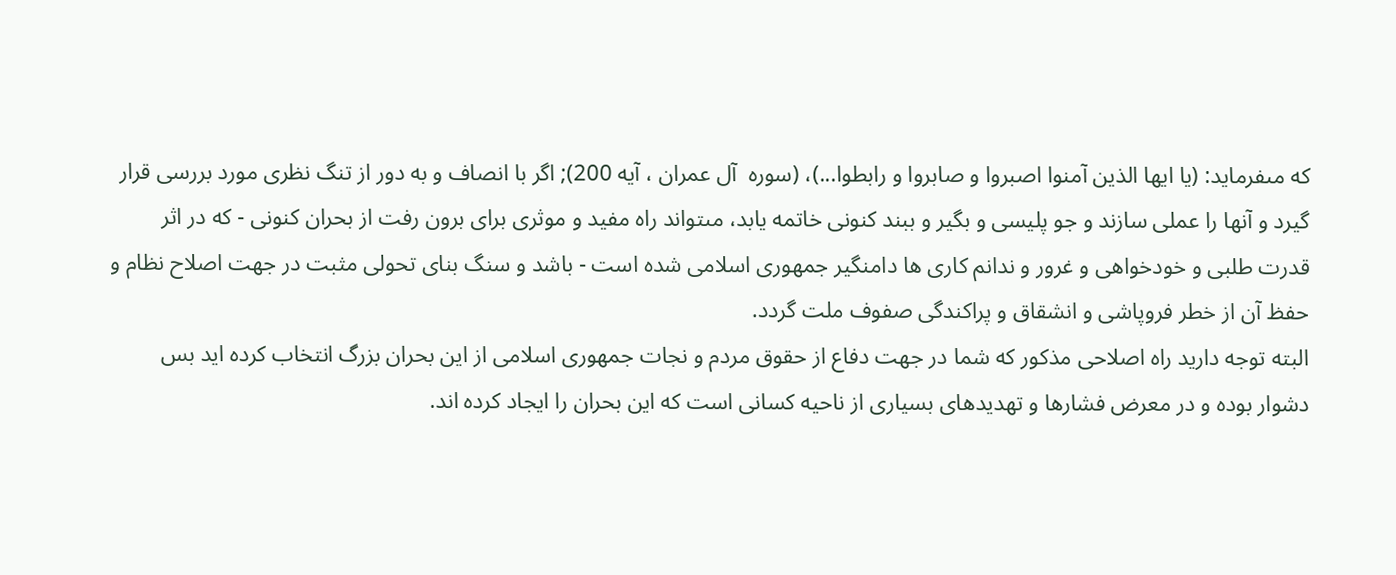كه مىفرمايد: (يا ايها الذين آمنوا اصبروا و صابروا و رابطوا...)، (سوره  آل عمران ، آيه 200); اگر با انصاف و به دور از تنگ نظرى مورد بررسى قرار گيرد و آنها را عملى سازند و جو پليسى و بگير و ببند كنونى خاتمه يابد، مىتواند راه مفيد و موثرى براى برون رفت از بحران كنونى - كه در اثر قدرت طلبى و خودخواهى و غرور و ندانم كارى ها دامنگير جمهورى اسلامى شده است - باشد و سنگ بناى تحولى مثبت در جهت اصلاح نظام و حفظ آن از خطر فروپاشى و انشقاق و پراكندگى صفوف ملت گردد.
البته توجه داريد راه اصلاحى مذكور كه شما در جهت دفاع از حقوق مردم و نجات جمهورى اسلامى از اين بحران بزرگ انتخاب كرده ايد بس دشوار بوده و در معرض فشارها و تهديدهاى بسيارى از ناحيه كسانى است كه اين بحران را ايجاد كرده اند.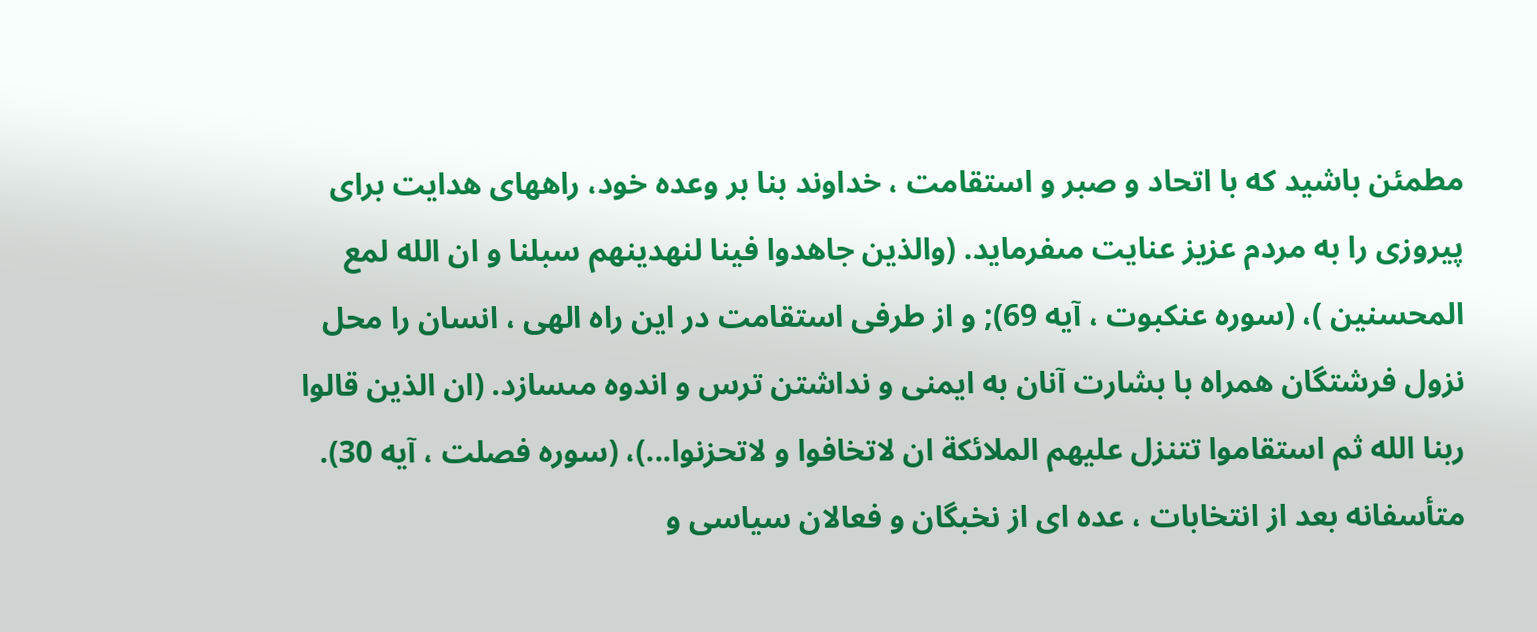مطمئن باشيد كه با اتحاد و صبر و استقامت ، خداوند بنا بر وعده خود، راههاى هدايت براى پيروزى را به مردم عزيز عنايت مىفرمايد. (والذين جاهدوا فينا لنهدينهم سبلنا و ان الله لمع المحسنين )، (سوره عنكبوت ، آيه 69); و از طرفى استقامت در اين راه الهى ، انسان را محل نزول فرشتگان همراه با بشارت آنان به ايمنى و نداشتن ترس و اندوه مىسازد. (ان الذين قالوا ربنا الله ثم استقاموا تتنزل عليهم الملائكة ان لاتخافوا و لاتحزنوا...)، (سوره فصلت ، آيه 30).
متأسفانه بعد از انتخابات ، عده اى از نخبگان و فعالان سياسى و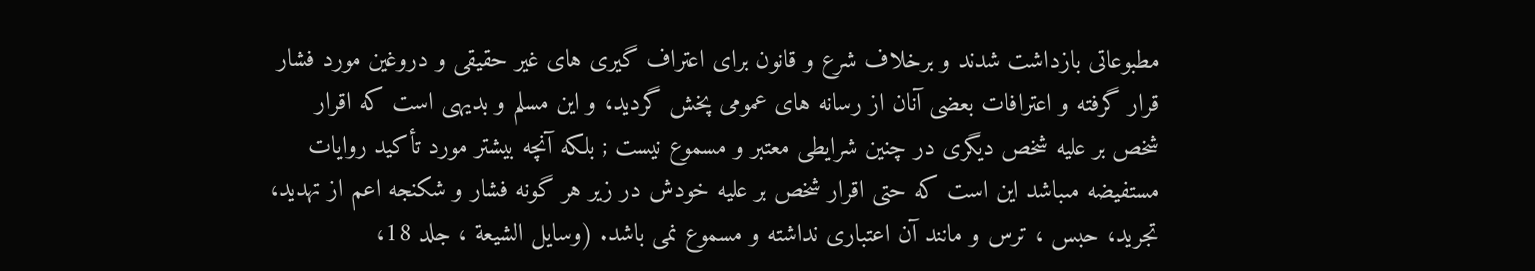مطبوعاتى بازداشت شدند و برخلاف شرع و قانون براى اعتراف گيرى هاى غير حقيقى و دروغين مورد فشار قرار گرفته و اعترافات بعضى آنان از رسانه هاى عمومى پخش گرديد، و اين مسلم و بديهى است كه اقرار شخص بر عليه شخص ديگرى در چنين شرايطى معتبر و مسموع نيست ; بلكه آنچه بيشتر مورد تأكيد روايات مستفيضه مىباشد اين است كه حتى اقرار شخص بر عليه خودش در زير هر گونه فشار و شكنجه اعم از تهديد، تجريد، حبس ، ترس و مانند آن اعتبارى نداشته و مسموع نمى باشد. (وسايل الشيعة ، جلد 18،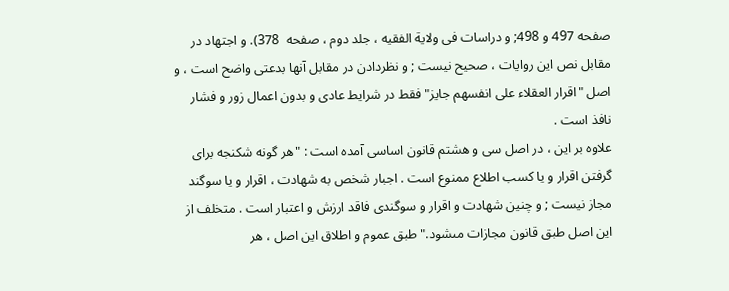صفحه 497 و 498; و دراسات فى ولاية الفقيه ، جلد دوم ، صفحه  378). و اجتهاد در مقابل نص اين روايات ، صحيح نيست ; و نظردادن در مقابل آنها بدعتى واضح است ، و اصل "اقرار العقلاء على انفسهم جايز" فقط در شرايط عادى و بدون اعمال زور و فشار نافذ است .
علاوه بر اين ، در اصل سى و هشتم قانون اساسى آمده است : "هر گونه شكنجه براى گرفتن اقرار و يا كسب اطلاع ممنوع است . اجبار شخص به شهادت ، اقرار و يا سوگند مجاز نيست ; و چنين شهادت و اقرار و سوگندى فاقد ارزش و اعتبار است . متخلف از اين اصل طبق قانون مجازات مىشود." طبق عموم و اطلاق اين اصل ، هر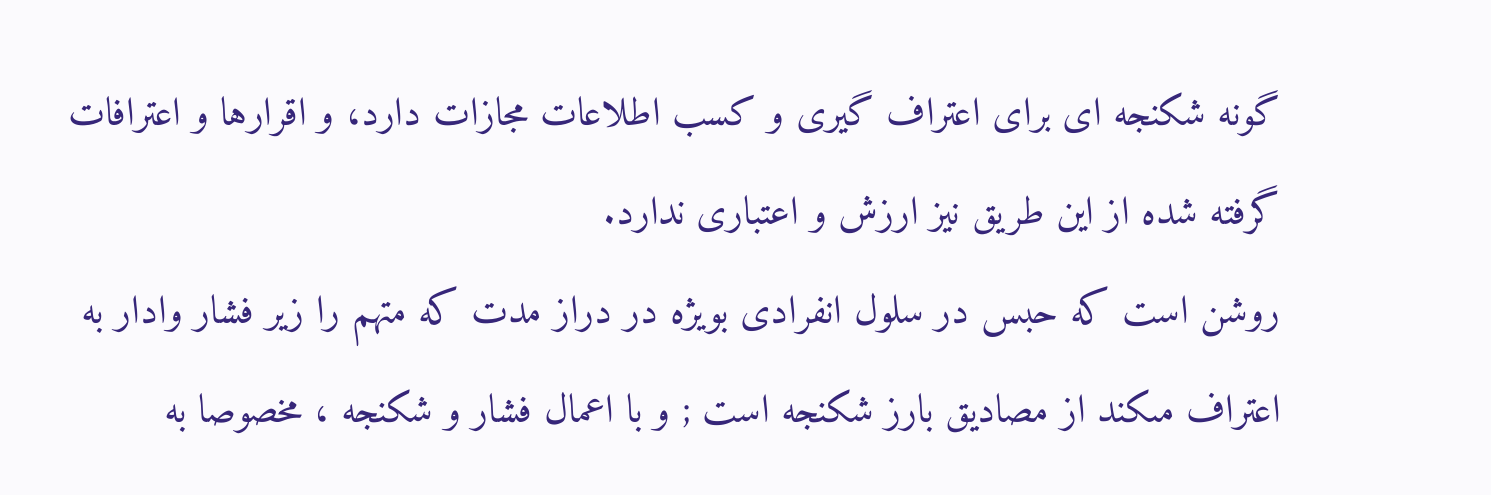گونه شكنجه اى براى اعتراف گيرى و كسب اطلاعات مجازات دارد، و اقرارها و اعترافات گرفته شده از اين طريق نيز ارزش و اعتبارى ندارد.
روشن است كه حبس در سلول انفرادى بويژه در دراز مدت كه متهم را زير فشار وادار به اعتراف مىكند از مصاديق بارز شكنجه است ; و با اعمال فشار و شكنجه ، مخصوصا به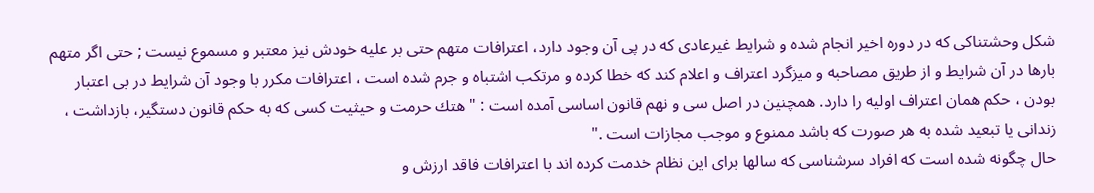شكل وحشتناكى كه در دوره اخير انجام شده و شرايط غيرعادى كه در پى آن وجود دارد، اعترافات متهم حتى بر عليه خودش نيز معتبر و مسموع نيست ; حتى اگر متهم بارها در آن شرايط و از طريق مصاحبه و ميزگرد اعتراف و اعلام كند كه خطا كرده و مرتكب اشتباه و جرم شده است ، اعترافات مكرر با وجود آن شرايط در بى اعتبار بودن ، حكم همان اعتراف اوليه را دارد. همچنين در اصل سى و نهم قانون اساسى آمده است : "هتك حرمت و حيثيت كسى كه به حكم قانون دستگير، بازداشت ، زندانى يا تبعيد شده به هر صورت كه باشد ممنوع و موجب مجازات است ."
حال چگونه شده است كه افراد سرشناسى كه سالها براى اين نظام خدمت كرده اند با اعترافات فاقد ارزش و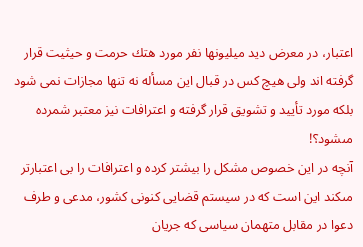اعتبار، در معرض ديد ميليونها نفر مورد هتك حرمت و حيثيت قرار گرفته اند ولى هيچ كس در قبال اين مسأله نه تنها مجازات نمى شود بلكه مورد تأييد و تشويق قرار گرفته و اعترافات نيز معتبر شمرده مىشود؟!
آنچه در اين خصوص مشكل را بيشتر كرده و اعترافات را بى اعتبارتر مىكند اين است كه در سيستم قضايى كنونى كشور، مدعى و طرف دعوا در مقابل متهمان سياسى كه جريان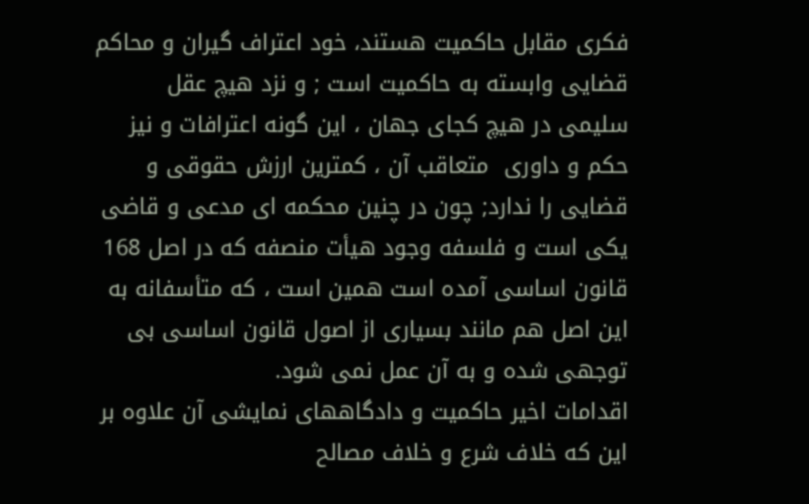فكرى مقابل حاكميت هستند، خود اعتراف گيران و محاكم قضايى وابسته به حاكميت است ; و نزد هيچ عقل سليمى در هيچ كجاى جهان ، اين گونه اعترافات و نيز حكم و داورى  متعاقب آن ، كمترين ارزش حقوقى و قضايى را ندارد; چون در چنين محكمه اى مدعى و قاضى يكى است و فلسفه وجود هيأت منصفه كه در اصل 168 قانون اساسى آمده است همين است ، كه متأسفانه به اين اصل هم مانند بسيارى از اصول قانون اساسى بى توجهى شده و به آن عمل نمى شود.
اقدامات اخير حاكميت و دادگاههاى نمايشى آن علاوه بر اين كه خلاف شرع و خلاف مصالح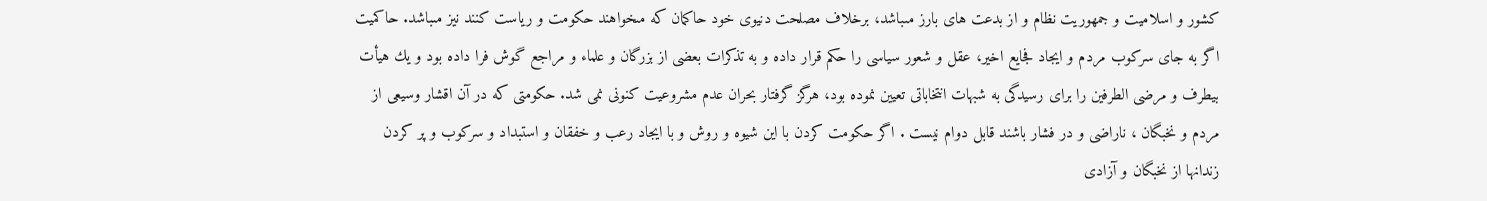كشور و اسلاميت و جمهوريت نظام و از بدعت هاى بارز مىباشد، برخلاف مصلحت دنيوى خود حاكمان كه مىخواهند حكومت و رياست كنند نيز مىباشد. حاكميت اگر به جاى سركوب مردم و ايجاد فجايع اخير، عقل و شعور سياسى را حكم قرار داده و به تذكرات بعضى از بزرگان و علماء و مراجع گوش فرا داده بود و يك هيأت بيطرف و مرضى الطرفين را براى رسيدگى به شبهات انتخاباتى تعيين نموده بود، هرگز گرفتار بحران عدم مشروعيت كنونى نمى شد. حكومتى كه در آن اقشار وسيعى از مردم و نخبگان ، ناراضى و در فشار باشند قابل دوام نيست . اگر حكومت كردن با اين شيوه و روش و با ايجاد رعب و خفقان و استبداد و سركوب و پر كردن زندانها از نخبگان و آزادى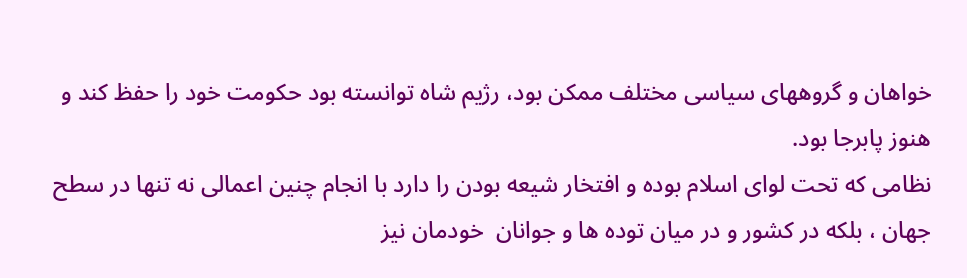خواهان و گروههاى سياسى مختلف ممكن بود، رژيم شاه توانسته بود حكومت خود را حفظ كند و هنوز پابرجا بود.
نظامى كه تحت لواى اسلام بوده و افتخار شيعه بودن را دارد با انجام چنين اعمالى نه تنها در سطح جهان ، بلكه در كشور و در ميان توده ها و جوانان  خودمان نيز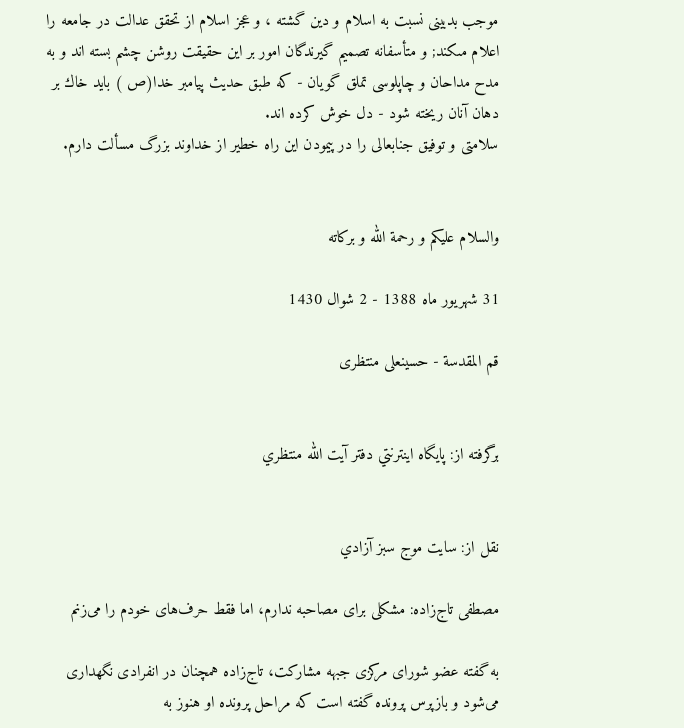موجب بدبينى نسبت به اسلام و دين گشته ، و عجز اسلام از تحقق عدالت در جامعه را اعلام مىكند; و متأسفانه تصميم گيرندگان امور بر اين حقيقت روشن چشم بسته اند و به مدح مداحان و چاپلوسى تملق گويان - كه طبق حديث پيامبر خدا(ص ) بايد خاك بر دهان آنان ريخته شود - دل خوش كرده اند.
سلامتى و توفيق جنابعالى را در پيمودن اين راه خطير از خداوند بزرگ مسألت دارم.


والسلام عليكم و رحمة الله و بركاته

31 شهريور ماه 1388 - 2 شوال 1430

قم المقدسة - حسينعلى منتظرى


برگرفته از: پايگاه اينترنتي دفتر آيت الله منتظري


نقل از: سايت موج سبز آزادي

مصطفی تاج‌زاده: مشکلی برای مصاحبه ندارم، اما فقط حرف‌های خودم را می‌زنم

به گفته عضو شورای مرکزی جبهه مشارکت، تاج‌زاده همچنان در انفرادی نگهداری می‌شود و بازپرس پرونده گفته است که مراحل پرونده او هنوز به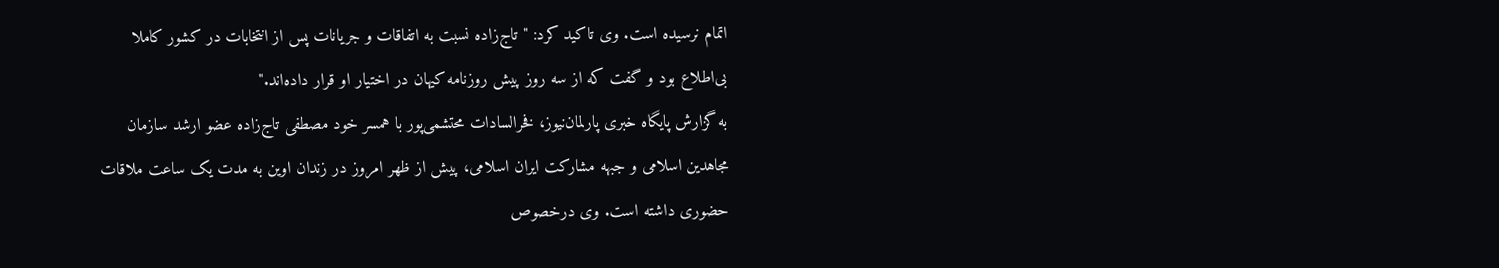اتمام نرسیده است. وی تاکید کرد: "تاج‌زاده نسبت به اتفاقات و جریانات پس از انتخابات در کشور کاملا بی‌اطلاع بود و گفت که از سه روز پیش روزنامه کیهان در اختیار او قرار داده‌اند."
به گزارش پایگاه خبری پارلمان‌نیوز، فخرالسادات محتشمی‌پور با همسر خود مصطفی‌ تاج‌زاده عضو ارشد سازمان مجاهدین اسلامی و جبهه مشارکت ایران اسلامی، پیش از ظهر امروز در زندان اوین به مدت یک ساعت ملاقات حضوری داشته است. وی درخصوص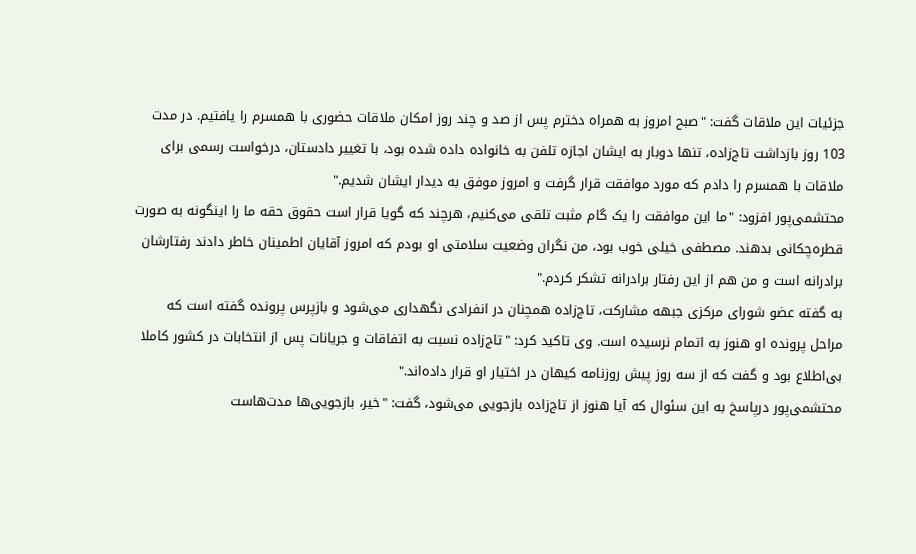جزئیات این ملاقات گفت: "صبح امروز به همراه دخترم پس از صد و چند روز امکان ملاقات حضوری با همسرم را یافتیم. در مدت 103 روز بازداشت تاج‌زاده، تنها دوبار به ایشان اجازه تلفن به خانواده داده شده بود، با تغییر دادستان، درخواست رسمی برای ملاقات با همسرم را دادم که مورد موافقت قرار گرفت و امروز موفق به دیدار ایشان شدیم."
محتشمی‌پور افزود: "ما این موافقت را یک گام مثبت تلقی می‌کنیم، هرچند که گویا قرار است حقوق حقه ما را اینگونه به صورت قطره‌چکانی بدهند. مصطفی خیلی خوب بود، من نگران وضعیت سلامتی او بودم که امروز آقایان اطمینان خاطر دادند رفتارشان برادرانه است و من هم از این رفتار برادرانه تشکر کردم."
به گفته عضو شورای مرکزی جبهه مشارکت، تاج‌زاده همچنان در انفرادی نگهداری می‌شود و بازپرس پرونده گفته است که مراحل پرونده او هنوز به اتمام نرسیده است. وی تاکید کرد: "تاج‌زاده نسبت به اتفاقات و جریانات پس از انتخابات در کشور کاملا بی‌اطلاع بود و گفت که از سه روز پیش روزنامه کیهان در اختیار او قرار داده‌اند."
محتشمی‌پور درپاسخ به این سئوال که آیا هنوز از تاج‌زاده بازجویی می‌شود، گفت: "خیر، بازجویی‌ها مدت‌هاست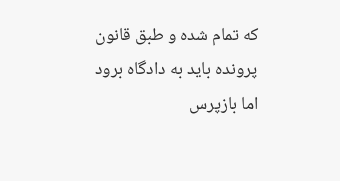که تمام شده و طبق قانون پرونده باید به دادگاه برود اما بازپرس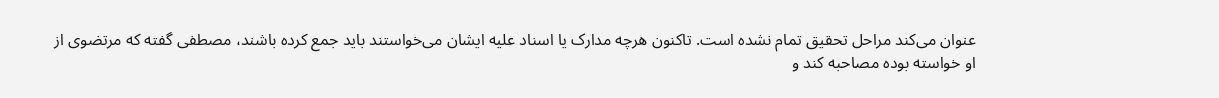عنوان می‌کند مراحل تحقیق تمام نشده است. تاکنون هرچه مدارک یا اسناد علیه ایشان می‌خواستند باید جمع کرده باشند، مصطفی گفته که مرتضوی از او خواسته بوده مصاحبه کند و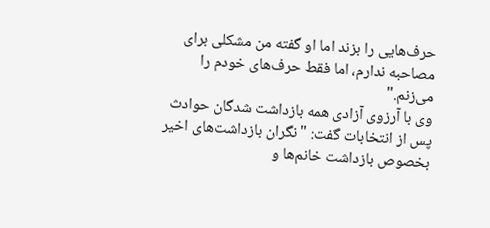حرف‌هایی را بزند اما او گفته من مشکلی برای مصاحبه ندارم، اما فقط حرف‌های خودم را می‌زنم."
وی با آرزوی آزادی همه بازداشت شدگان حوادث پس از انتخابات گفت: "نگران بازداشت‌های اخیر بخصوص بازداشت خانم‌ها و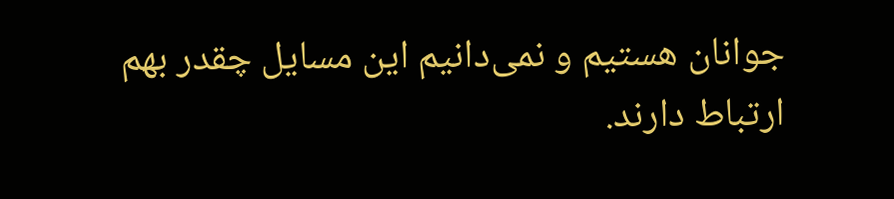جوانان هستیم و نمی‌دانیم این مسایل چقدر بهم ارتباط دارند.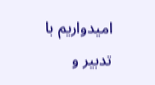امیدواریم با تدبیر و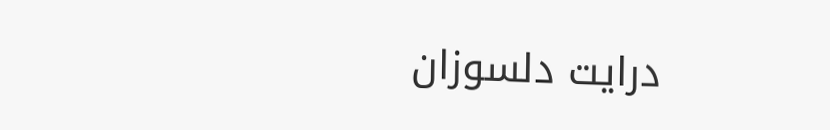درایت دلسوزان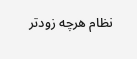نظام هرچه زودتر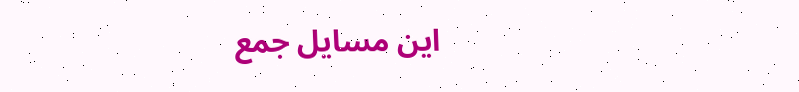این مسایل جمع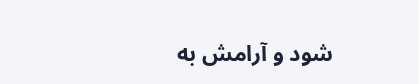شود و آرامش به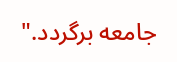جامعه برگردد."